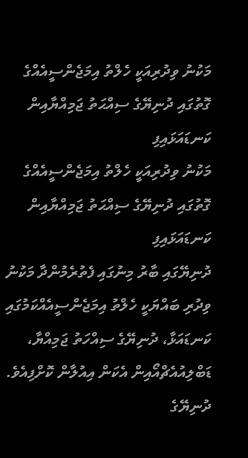މަކުނު ވިދުރިއަކީ ހެލްތު އިމަޖެންސީއެއްގެ ގޮތުގައި ދުނިޔޭގެ ސިއްޙަތު ޖަމިއްޔާއިން ކަނޑައަޅައިފި
މަކުނު ވިދުރިއަކީ ހެލްތު އިމަޖެންސީއެއްގެ ގޮތުގައި ދުނިޔޭގެ ސިއްޙަތު ޖަމިއްޔާއިން ކަނޑައަޅައިފި
ދުނިޔޭގައި ބާރު މިނުގައި ފެތުރެމުންދާ މަކުނު ވިދުރި ބައްޔަކީ ހެލްތު އިމަޖެންސީއެއްކަމުގައި ކަނޑައަޅާ، ދުނިޔޭގެ ސިއްހަތު ޖަމިއްޔާ، ޑަބްލިއުއެޗްއޯއިން އެކަން އިއުލާން ކޮށްފިއެވެ.
ދުނިޔޭގެ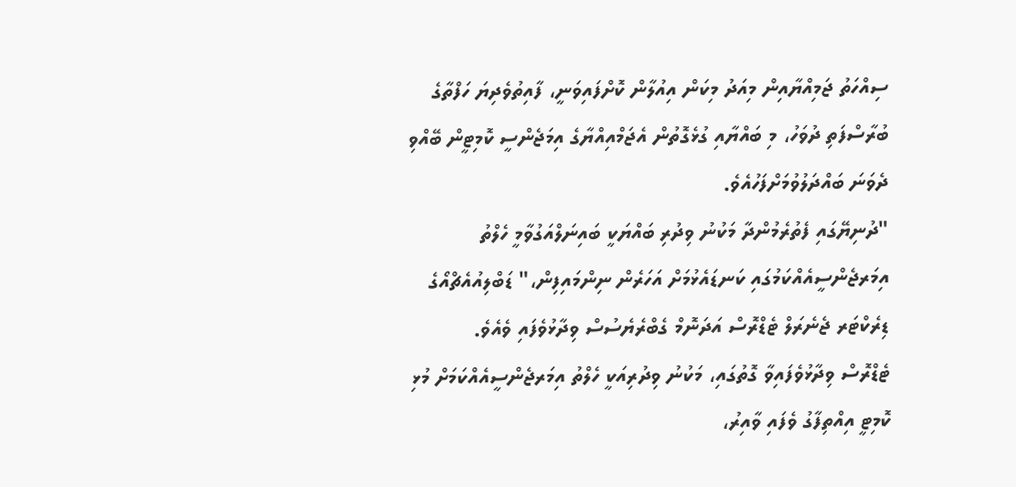ސިއްހަތު ޖަމިއްޔާއިން މިއަދު މިކަން އިއުލާން ކޮށްފައިވަނީ، ފާއިތުވެދިޔަ ހަފްތާގެ ބުރާސްފަތި ދުވަހު، މި ބައްޔާއި ގުޅެގޮތުން އެޖަމްއިއްޔާގެ އިމަޖެންސީ ކޮމިޓީން ބޭއްވި ދެވަނަ ބައްދަލުވުމަށްފަހުއެވެ.
"ދުނިޔޭގައި ފެތުރެމުންދާ މަކުނު ވިދުރި ބައްޔަކީ ބައިނަލްއަގުވާމީ ހެލްތު އިމަރޖެންސީއެއްކަމުގައި ކަނޑައެޅުމަށް އަހަރެން ނިންމައިފިން،" ޑަބްލިއުއެޗްއޯގެ ޑިރެކްޓަރ ޖެނެރަލް ޓެޑްރޮސް އަދަނޮމް ގެބްރެޔެސުސް ވިދާޅުވެފައި ވެއެވެ.
ޓެޑްރޮސް ވިދާޅުވެފައިވާ ގޮތުގައި، މަކުނު ވިދުރިއަކީ ހެލްތު އިމަރޖެންސީއެއްކަމަށް މުޅި ކޮމިޓީ އިއްތިފާގު ވެފައި ވާއިރު،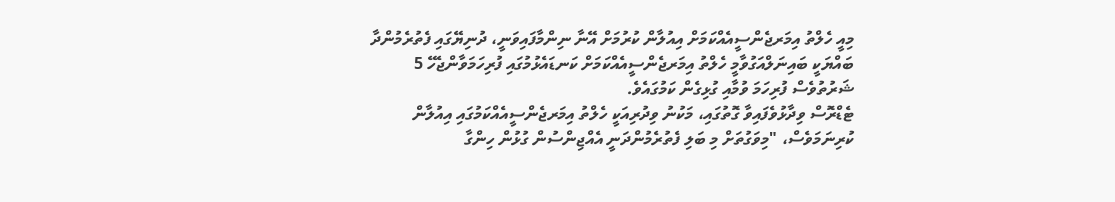މިއީ ހެލްތު އިމަރޖެންސީއެއްކަމަށް އިއުލާން ކުރުމަށް އޭނާ ނިންމާފައިވަނީ، ދުނިޔޭގައި ފެތުރެމުންދާ ބައްޔަކީ ބައިނަލްއަގުވާމީ ހެލްތު އިމަރޖެންސީއެއްކަމަށް ކަނޑައެޅުމުގައި ފުރިހަމަވާންޖެހޭ 5 ޝަރުތުވެސް ފުރިހަމަ ވުމާއި ގުޅިގެން ކަމުގައެވެ.
ޓެޑްރޮސް ވިދާޅުވެފައިވާ ގޮތުގައި، މަކުނު ވިދުރިއަކީ ހެލްތު އިމަރޖެންސީއެއްކަމުގައި އިއުލާން ކުރިނަމަވެސް، "މިވަގުތަށް މި ބަލި ފެތުރެމުންދަނީ އެއްޖިންސުން ގުޅުން ހިންގާ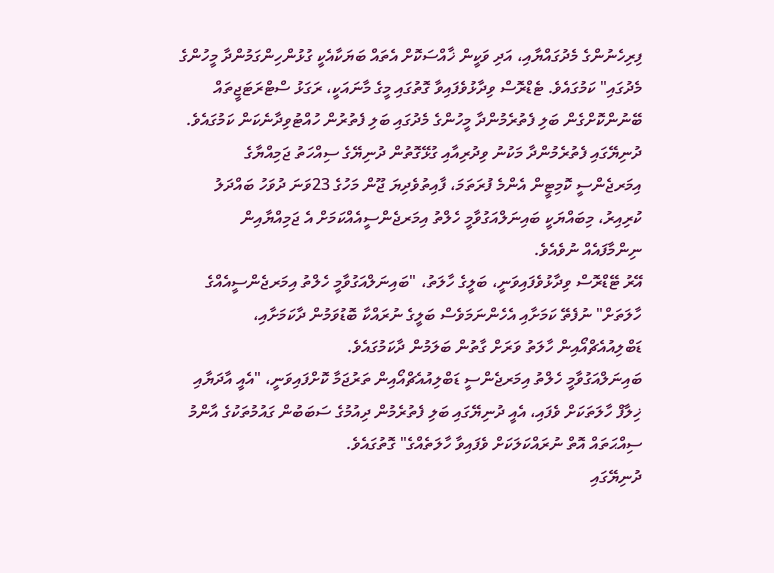ފިރިހެނުންގެ މެދުގައްޔާއި، އަދި ވަކީން ޚާއްސަކޮށް އެތައް ބަޔަކާއެކީ ގުޅުންހިންގަމުންދާ މީހުންގެ މެދުގައި" ކަމުގައެވެ. ޓެޑްރޮސް ވިދާޅުވެފައިވާ ގޮތުގައި މީގެ މާނައަކީ، ރަގަޅު ސްޓްރަޓަޖީތައް ބޭނުންކޮށްގެން ބަލި ފެތުރެމުންދާ މީހުންގެ މެދުގައި ބަލި ފެތުރުން ހުއްޓުވިދާނެކަން ކަމުގައެވެ.
ދުނިޔޭގައި ފެތުރެމުންދާ މަކުނު ވިދުރިއާއި ގުޅޭގޮތުން ދުނިޔޭގެ ސިއްހަތު ޖަމިއްޔާގެ އިމަރޖެންސީ ކޮމިޓީން އެންމެ ފުރަތަމަ، ފާއިތުވެދިޔަ ޖޫން މަހުގެ 23ވަނަ ދުވަހު ބައްދަލު ކުރިއިރު، މިބައްޔަކީ ބައިނަލްއަގުވާމީ ހެލްތު އިމަރޖެންސީއެއްކަމަށް އެ ޖަމިއްޔާއިން ނިންމާފައެއް ނުވެއެވެ.
އޭރު ޓޭޑްރޮސް ވިދާޅުވެފައިވަނީ، ބަލީގެ ހާލަތު، "ބައިނަލްއަގުވާމީ ހެލްތު އިމަރޖެންސީއެއްގެ ހާލަތަށް" ނުފެތޭ ކަމަށާއި އެހެންނަމަވެސް ބަލީގެ ނުރައްކާ ބޮޑުވަމުން ދާކަމަށާއި، ޑަބްލިއުއެޗްއޯއިން ހާލަތު ވަރަށް ގާތުން ބަލަމުން ދާކަމުގައެވެ.
ބައިނަލްއަގުވާމީ ހެލްތު އިމަރޖެންސީ ޑަބްލިއުއެޗްއޯއިން ތަރުޖަމާ ކޮށްފައިވަނީ، "އެއީ އާދަޔާއި ޚިލާފް ހާލަތަކަށް ވެފައި، އެއީ ދުނިޔޭގައި ބަލި ފެތުރެމުން ދިއުމުގެ ސަބަބުން ގައުމުތަކުގެ އާންމު ސިއްޙަތައް އޮތް ނުރައްކަލަކަށް ވެފައިވާ ހާލަތެއްގެ" ގޮތުގައެވެ.
ދުނިޔޭގައި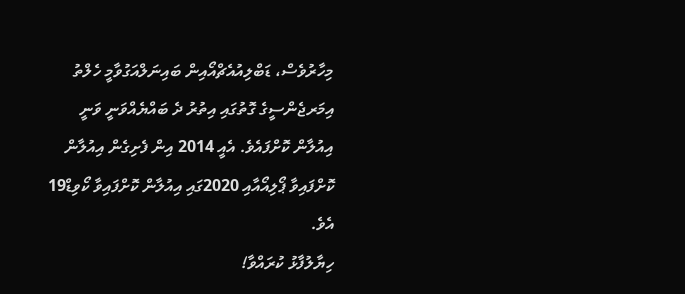މިހާރުވެސް، ޑަބްލިއުއެޗްއޯއިން ބައިނަލްއަގުވާމީ ހެލްތު އިމަރޖެންސީގެ ގޮތުގައި އިތުރު ދެ ބައްޔެއްވަނީ ވަނީ އިއުލާން ކޮށްފައެވެ. އެއީ 2014 އިން ފެށިގެން އިއުލާން ކޮށްފައިވާ ޕޯލިއޯއާއި 2020ގައި އިއުލާން ކޮށްފައިވާ ކޯވިޑް19 އެވެ.
ހިޔާލުފާޅު ކުރައްވާ!